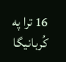16 ترا په کُربانیگا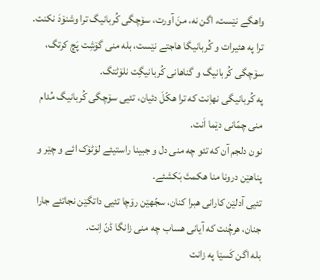واهگے نێست، اگن نه، منَ آورت، سۆچگی کُربانیگ ترا وشنۆدَ نکنت.
ترا په هئیرات و کُربانیگا هاجتے نێست، بله منی گۆشِت پَچ کرتگ، سۆچگی کُربانیگ و گناهانی کُربانیگِت نلۆٹتگ.
په کُربانیگی نهاِنت که ترا هکّلَ دئیان، تئیی سۆچگی کُربانیگ مُدام منی چمّانی دێما اَنت.
نون دلجم آن که تئو چه منی دل و جبینا راستیئے لۆٹۆک ائے و چێر و پناهێن درونا منا هکمتَ بَکشئے.
تئیی آدلێن کارانی هبرا کنان، سجّهێن رۆچا تئیی داتگێن نجاتئے جارا جنان، هرچُنت که آیانی هساب چه منی زانگا ڈنّ اِنت.
بله اگن کَسێا په زانت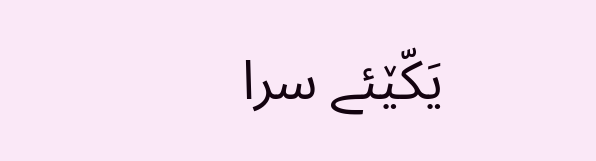یَکّێئے سرا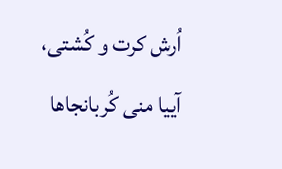اُرش کرت و کُشتی، آییا منی کُربانجاها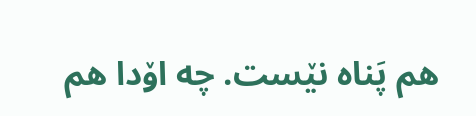هم پَناه نێست. چه اۆدا هم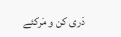دَری کن و مَرکئے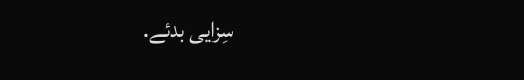سِزایی بدئے.